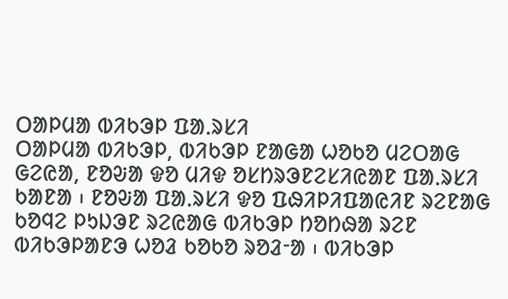ᱛᱟᱞᱢᱟ ᱵᱤᱠᱳᱞ ᱯᱟᱹᱨᱥᱤ
ᱛᱟᱞᱢᱟ ᱵᱤᱠᱳᱞ, ᱵᱤᱠᱳᱞ ᱱᱟᱜᱟ ᱦᱚᱠᱚ ᱢᱮᱛᱟᱜ ᱜᱮᱭᱟ, ᱱᱚᱶᱟ ᱫᱚ ᱢᱤᱫ ᱚᱥᱴᱨᱳᱱᱮᱥᱤᱭᱟᱱ ᱯᱟᱹᱨᱥᱤ ᱠᱟᱱᱟ ᱾ ᱱᱚᱶᱟ ᱯᱟᱹᱨᱥᱤ ᱫᱚ ᱯᱷᱤᱞᱤᱯᱟᱭᱤᱱ ᱨᱮᱱᱟᱜ ᱠᱚᱧᱮ ᱞᱩᱡᱳᱱ ᱨᱮᱭᱟᱜ ᱵᱤᱠᱳᱞ ᱴᱚᱴᱷᱟ ᱨᱮᱱ ᱵᱤᱠᱳᱞᱟᱱᱳ ᱦᱚᱲ ᱠᱚᱠᱚ ᱨᱚᱲᱼᱟ ᱾ ᱵᱤᱠᱳᱞ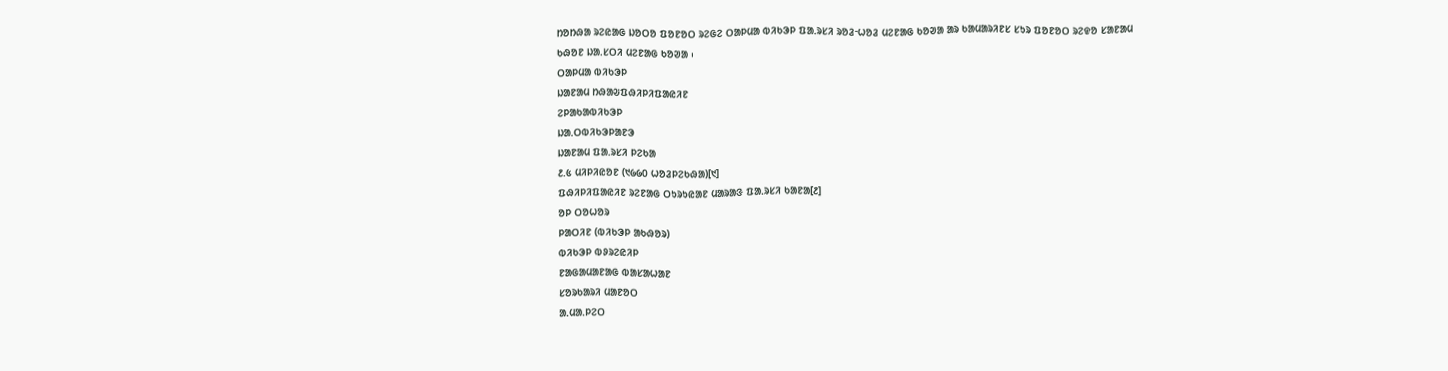ᱴᱚᱴᱷᱟ ᱨᱮᱭᱟᱜ ᱡᱚᱛᱚ ᱯᱚᱱᱚᱛ ᱨᱮᱜᱮ ᱛᱟᱞᱢᱟ ᱵᱤᱠᱳᱞ ᱯᱟᱹᱨᱥᱤ ᱨᱚᱲᱼᱦᱚᱲ ᱢᱮᱱᱟᱜ ᱠᱚᱣᱟ ᱟᱨ ᱠᱟᱢᱟᱨᱤᱱᱥ ᱥᱩᱨ ᱯᱚᱱᱚᱛ ᱨᱮᱫᱚ ᱥᱟᱱᱟᱢ ᱠᱷᱚᱱ ᱡᱟᱹᱥᱛᱤ ᱢᱮᱱᱟᱜ ᱠᱚᱣᱟ ᱾
ᱛᱟᱞᱢᱟ ᱵᱤᱠᱳᱞ
ᱡᱟᱱᱟᱢ ᱴᱷᱟᱶᱯᱷᱤᱞᱤᱯᱟᱭᱤᱱ
ᱮᱞᱟᱠᱟᱵᱤᱠᱳᱞ
ᱡᱟᱹᱛᱵᱤᱠᱳᱞᱟᱱᱳ
ᱡᱟᱱᱟᱢ ᱯᱟᱹᱨᱥᱤ ᱞᱮᱠᱟ
᱒.᱕ ᱢᱤᱞᱤᱭᱚᱱ (᱑᱙᱙᱐ ᱦᱚᱲᱞᱮᱠᱷᱟ)[᱑]
ᱯᱷᱤᱞᱤᱯᱟᱭᱤᱱ ᱨᱮᱱᱟᱜ ᱛᱩᱨᱩᱭᱟᱱ ᱢᱟᱨᱟᱝ ᱯᱟᱹᱨᱥᱤ ᱠᱟᱱᱟ[᱒]
ᱚᱞ ᱛᱚᱦᱚᱨ
ᱞᱟᱛᱤᱱ (ᱵᱤᱠᱳᱞ ᱟᱠᱷᱚᱨ)
ᱵᱤᱠᱳᱞ ᱵᱽᱨᱮᱭᱤᱞ
ᱱᱟᱜᱟᱢᱟᱱᱟᱜ ᱵᱟᱥᱟᱦᱟᱱ
ᱥᱚᱨᱠᱟᱨᱤ ᱢᱟᱱᱚᱛ
ᱟᱹᱢᱟᱹᱞᱮᱛ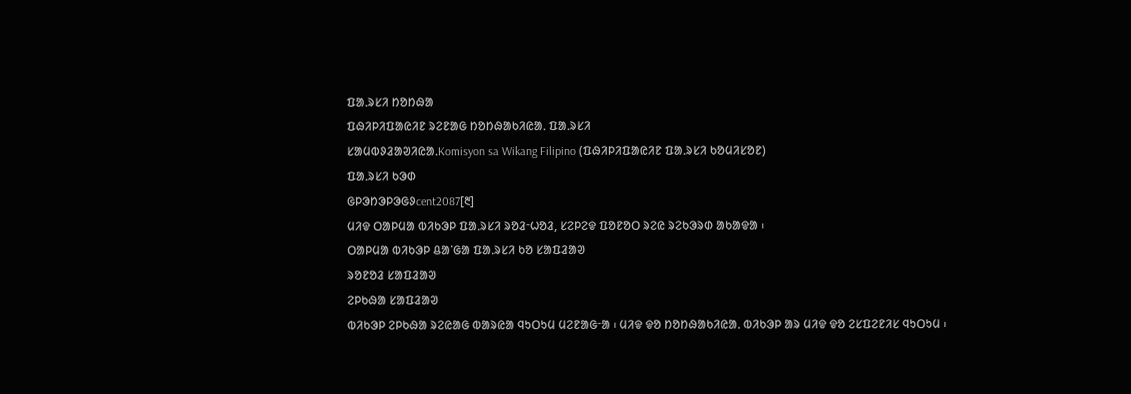ᱯᱟᱹᱨᱥᱤ ᱴᱚᱴᱷᱟ
ᱯᱷᱤᱞᱤᱯᱟᱭᱤᱱ ᱨᱮᱱᱟᱜ ᱴᱚᱴᱷᱟᱠᱤᱭᱟᱹ ᱯᱟᱹᱨᱥᱤ
ᱥᱟᱢᱵᱽᱲᱟᱣᱤᱭᱟᱹKomisyon sa Wikang Filipino (ᱯᱷᱤᱞᱤᱯᱟᱭᱤᱱ ᱯᱟᱹᱨᱥᱤ ᱠᱚᱢᱤᱥᱚᱱ)
ᱯᱟᱹᱨᱥᱤ ᱠᱳᱰ
ᱜᱞᱳᱴᱳᱞᱳᱜᱽcent2087[᱓]
ᱢᱤᱫ ᱛᱟᱞᱢᱟ ᱵᱤᱠᱳᱞ ᱯᱟᱹᱨᱥᱤ ᱨᱚᱲᱼᱦᱚᱲ, ᱥᱮᱞᱮᱫ ᱯᱚᱱᱚᱛ ᱨᱮᱭ ᱨᱮᱠᱳᱨᱰ ᱟᱠᱟᱫᱟ ᱾
ᱛᱟᱞᱢᱟ ᱵᱤᱠᱳᱞ ᱪᱟᱸᱜᱟ ᱯᱟᱹᱨᱥᱤ ᱠᱚ ᱥᱟᱯᱲᱟᱣ
ᱨᱚᱱᱚᱲ ᱥᱟᱯᱲᱟᱣ
ᱮᱞᱠᱷᱟ ᱥᱟᱯᱲᱟᱣ
ᱵᱤᱠᱳᱞ ᱮᱞᱠᱷᱟ ᱨᱮᱭᱟᱜ ᱵᱟᱨᱭᱟ ᱧᱩᱛᱩᱢ ᱢᱮᱱᱟᱜᱼᱟ ᱾ ᱢᱤᱫ ᱫᱚ ᱴᱚᱴᱷᱟᱠᱤᱭᱟᱹ ᱵᱤᱠᱳᱞ ᱟᱨ ᱢᱤᱫ ᱫᱚ ᱮᱥᱯᱮᱱᱤᱥ ᱧᱩᱛᱩᱢ ᱾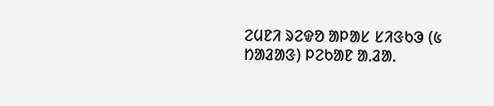ᱮᱢᱱᱤ ᱨᱮᱫᱚ ᱟᱞᱟᱥ ᱥᱤᱝᱠᱳ (᱕ ᱴᱟᱲᱟᱝ) ᱞᱮᱠᱟᱱ ᱟᱹᱲᱟᱹ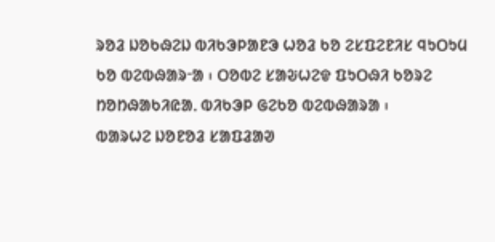ᱨᱚᱲ ᱡᱚᱠᱷᱮᱡ ᱵᱤᱠᱳᱞᱟᱱᱳ ᱦᱚᱲ ᱠᱚ ᱮᱥᱯᱮᱱᱤᱥ ᱧᱩᱛᱩᱢ ᱠᱚ ᱵᱮᱵᱷᱟᱨᱼᱟ ᱾ ᱛᱚᱵᱮ ᱥᱟᱶᱦᱮᱫ ᱯᱩᱛᱷᱤ ᱠᱚᱨᱮ ᱴᱚᱴᱷᱟᱠᱤᱭᱟᱹ ᱵᱤᱠᱳᱞ ᱜᱮᱠᱚ ᱵᱮᱵᱷᱟᱨᱟ ᱾
ᱵᱟᱨᱦᱮ ᱡᱚᱱᱚᱲ ᱥᱟᱯᱲᱟᱣ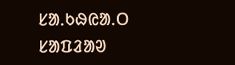ᱥᱟᱹᱠᱷᱭᱟᱹᱛ ᱥᱟᱯᱲᱟᱣ